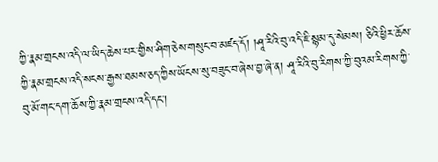ཀྱི་རྣམ་གྲངས་འདི་ལ་ཡིད་ཆེས་པར་གྱིས་ཤིག་ཅེས་གསུང་བ་མཛད་དོ། །ཤཱ་རིའི་བུ་འདི་ཇི་སྙམ་དུ་སེམས། ཅིའི་ཕྱིར་ཆོས་ཀྱི་རྣམ་གྲངས་འདི་སངས་རྒྱས་ཐམས་ཅད་ཀྱིས་ཡོངས་སུ་བཟུང་བ་ཞེས་བྱ་ཞེ་ན། ཤཱ་རིའི་བུ་རིགས་ཀྱི་བུའམ་རིགས་ཀྱི་བུ་མོ་གང་དག་ཆོས་ཀྱི་རྣམ་གྲངས་འདི་དང་།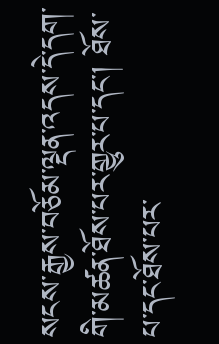སངས་རྒྱས་བཅོམ་ལྡན་འདས་དེ་དག་གི་མཚན་ཐོས་པར་གྱུར་པ་དང་། ཐོས་པ་དང་ཐོས་པར་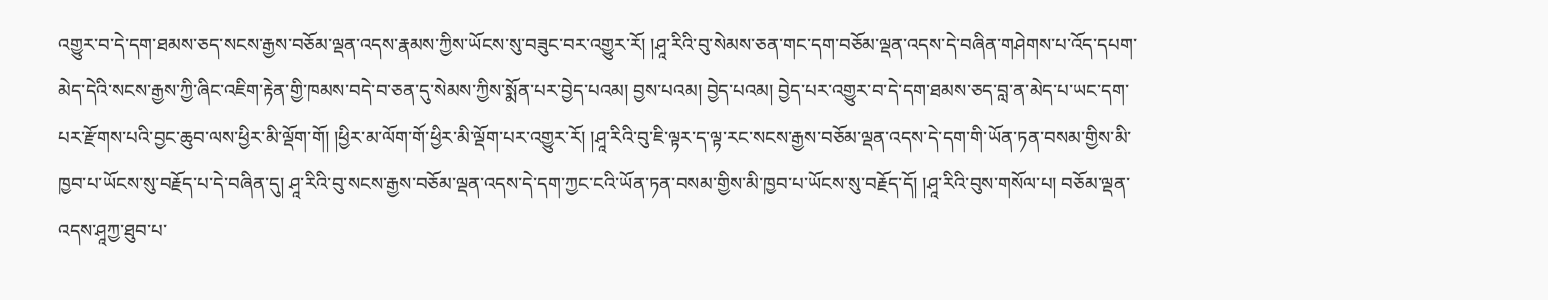འགྱུར་བ་དེ་དག་ཐམས་ཅད་སངས་རྒྱས་བཅོམ་ལྡན་འདས་རྣམས་ཀྱིས་ཡོངས་སུ་བཟུང་བར་འགྱུར་རོ། །ཤཱ་རིའི་བུ་སེམས་ཅན་གང་དག་བཅོམ་ལྡན་འདས་དེ་བཞིན་གཤེགས་པ་འོད་དཔག་མེད་དེའི་སངས་རྒྱས་ཀྱི་ཞིང་འཇིག་རྟེན་གྱི་ཁམས་བདེ་བ་ཅན་དུ་སེམས་ཀྱིས་སྨོན་པར་བྱེད་པའམ། བྱས་པའམ། བྱེད་པའམ། བྱེད་པར་འགྱུར་བ་དེ་དག་ཐམས་ཅད་བླ་ན་མེད་པ་ཡང་དག་པར་རྫོགས་པའི་བྱང་ཆུབ་ལས་ཕྱིར་མི་ལྡོག་གོ། །ཕྱིར་མ་ལོག་གོ་ཕྱིར་མི་ལྡོག་པར་འགྱུར་རོ། །ཤཱ་རིའི་བུ་ཇི་ལྟར་ད་ལྟ་རང་སངས་རྒྱས་བཅོམ་ལྡན་འདས་དེ་དག་གི་ཡོན་ཏན་བསམ་གྱིས་མི་ཁྱབ་པ་ཡོངས་སུ་བརྗོད་པ་དེ་བཞིན་དུ། ཤཱ་རིའི་བུ་སངས་རྒྱས་བཅོམ་ལྡན་འདས་དེ་དག་ཀྱང་ངའི་ཡོན་ཏན་བསམ་གྱིས་མི་ཁྱབ་པ་ཡོངས་སུ་བརྗོད་དོ། །ཤཱ་རིའི་བུས་གསོལ་པ། བཅོམ་ལྡན་འདས་ཤཱཀྱ་ཐུབ་པ་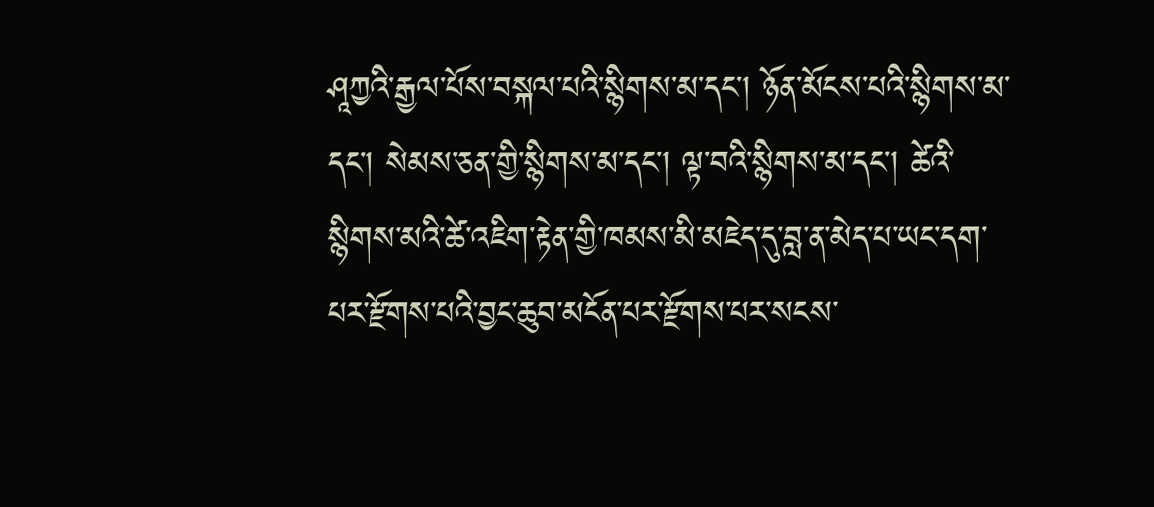ཤཱཀྱའི་རྒྱལ་པོས་བསྐལ་པའི་སྙིགས་མ་དང་། ཉོན་མོངས་པའི་སྙིགས་མ་དང་། སེམས་ཅན་གྱི་སྙིགས་མ་དང་། ལྟ་བའི་སྙིགས་མ་དང་། ཚེའི་སྙིགས་མའི་ཚེ་འཇིག་རྟེན་གྱི་ཁམས་མི་མཇེད་དུ་བླ་ན་མེད་པ་ཡང་དག་པར་རྫོགས་པའི་བྱང་ཆུབ་མངོན་པར་རྫོགས་པར་སངས་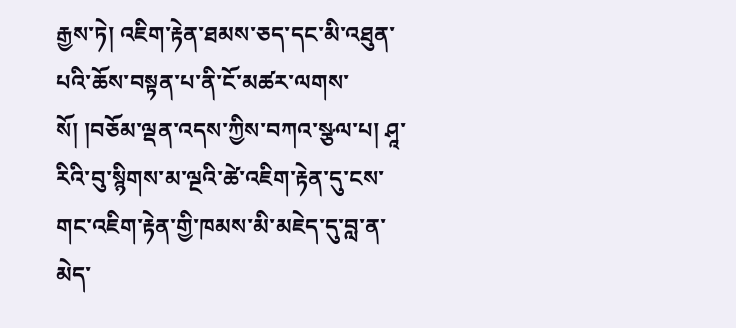རྒྱས་ཏེ། འཇིག་རྟེན་ཐམས་ཅད་དང་མི་འཐུན་པའི་ཆོས་བསྟན་པ་ནི་ངོ་མཚར་ལགས་སོ། །བཅོམ་ལྡན་འདས་ཀྱིས་བཀའ་སྩལ་པ། ཤཱ་རིའི་བུ་སྙིགས་མ་ལྔའི་ཚེ་འཇིག་རྟེན་དུ་ངས་གང་འཇིག་རྟེན་གྱི་ཁམས་མི་མཇེད་དུ་བླ་ན་མེད་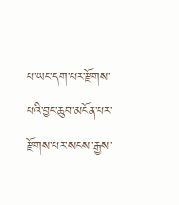པ་ཡང་དག་པར་རྫོགས་པའི་བྱང་ཆུབ་མངོན་པར་རྫོགས་པར་སངས་རྒྱས་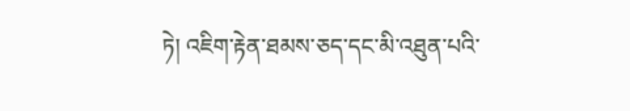ཏེ། འཇིག་རྟེན་ཐམས་ཅད་དང་མི་འཐུན་པའི་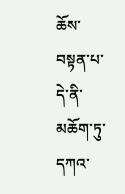ཆོས་བསྟན་པ་དེ་ནི་མཆོག་ཏུ་དཀའ་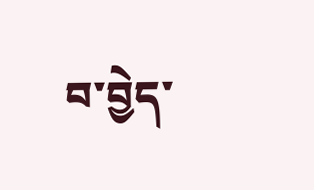བ་བྱེད་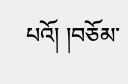པའོ། །བཅོམ་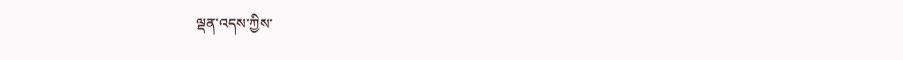ལྡན་འདས་ཀྱིས་